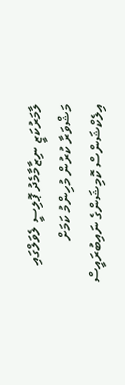ލާމަރުކަޒީ ނިޒާމާމެދު ޕޮލިސީ ލެވަލްގައި މަޝްވަރާ ކުރުން މުހިންމު ކަމަށް އިލެކްޝަންސް ކޮމިޝަންގެ ނައިބުރައީސް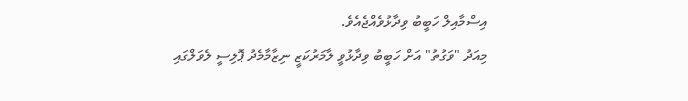އިސްމާއިލް ހަބީބު ވިދާޅުވެއްޖެއެވެ.
މިއަދު "ވަގުތު" އަށް ހަބީބު ވިދާޅުވީ ލާމަރުކަޒީ ނިޒާމާމެދު ޕޮލިސީ ލެވަލްގައި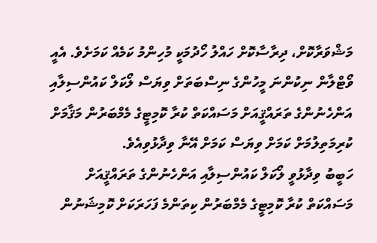މަޝްވަރާކޮށް، ދިރާސާކޮށް ހައްލު ހޯދުމަކީ މުހިންމު ކަމެއް ކަމަށެވެ. އެއީ ވޯޓްލާން ނިކުންނަ މީހުންގެ ނިސްބަތަށް ވިޔަސް ލޯކަލް ކައުންސިލާއި އަންހެނުންގެ ތަރައްޤީއަށް މަސައްކަތް ކުރާ ކޮމިޓީގެ މެމްބަރުން މަޤާމަށް ކުރިމަތިލުމަށް ކަމަށް ވިޔަސް ކަމަށް އޭނާ ވިދާޅުވިއެވެ.
ހަބީބު ވިދާޅުވީ ލޯކަލް ކައުންސިލާއި އަންހެނުންގެ ތަރައްޤީއަށް މަސައްކަތް ކުރާ ކޮމިޓީގެ މެމްބަރުން ކިތަންމެ ފަހަރަކަށް ކޮމިޝަނުން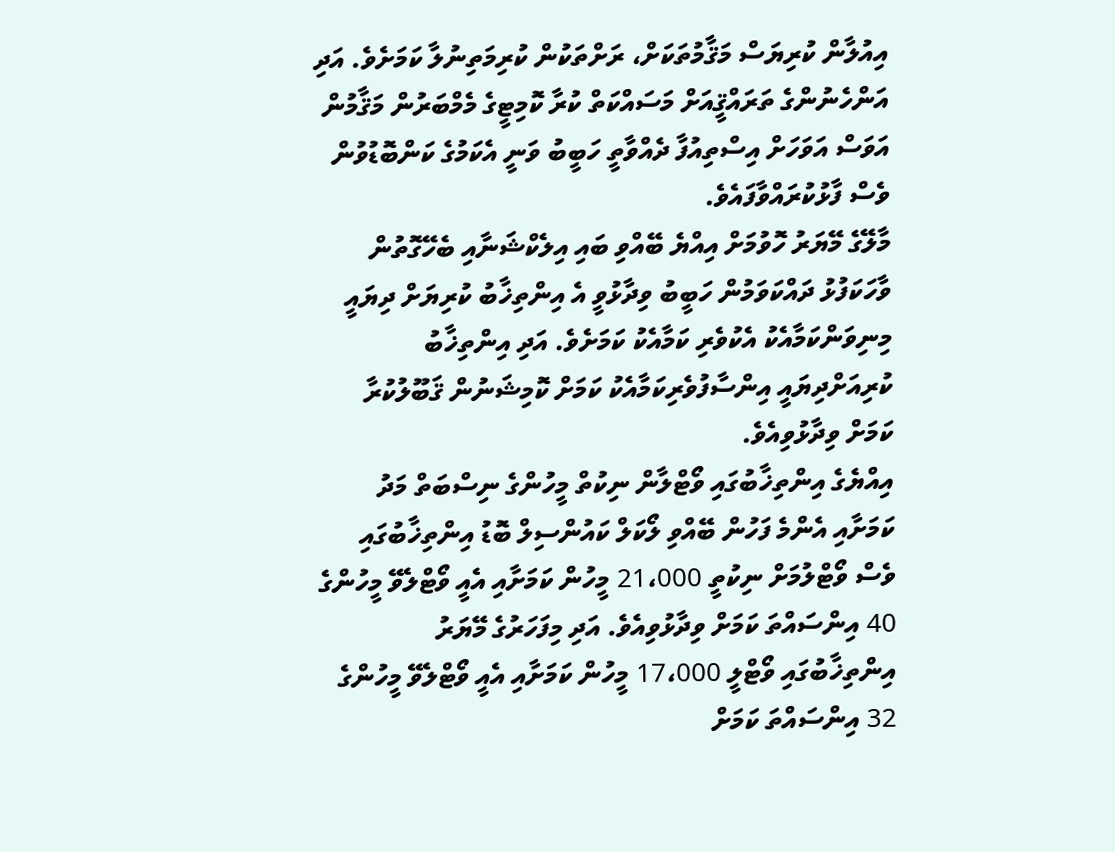އިއުލާން ކުރިޔަސް މަޤާމުތަކަށް، ރަށްތަކުން ކުރިމަތިނުލާ ކަމަށެވެ. އަދި އަންހެނުންގެ ތަރައްޤީއަށް މަސައްކަތް ކުރާ ކޮމިޓީގެ މެމްބަރުން މަޤާމުން އަވަސް އަވަހަށް އިސްތިއުފާ ދެއްވާތީ ހަބީބު ވަނީ އެކަމުގެ ކަންބޮޑުވުން ވެސް ފާޅުކުރައްވާފައެވެ.
މާލޭގެ މޭޔަރު ހޮވުމަށް އިއްޔެ ބޭއްވި ބައި އިލެކްޝަނާއި ބެހޭގޮތުން ވާހަކަފުޅު ދައްކަވަމުން ހަބީބު ވިދާޅުވީ އެ އިންތިޚާބު ކުރިޔަށް ދިޔައީ މިނިވަންކަމާއެކު އެކުވެރި ކަމާއެކު ކަމަށެވެ. އަދި އިންތިޚާބު ކުރިއަށްދިޔައީ އިންސާފުވެރިކަމާއެކު ކަމަށް ކޮމިޝަނުން ޤަބޫލުކުރާ ކަމަށް ވިދާޅުވިއެވެ.
އިއްޔެގެ އިންތިޚާބުގައި ވޯޓްލާން ނިކުތް މީހުންގެ ނިސްބަތް މަދު ކަމަށާއި އެންމެ ފަހުން ބޭއްވި ލޯކަލް ކައުންސިލް ބޮޑު އިންތިޚާބުގައި ވެސް ވޯޓްލުމަށް ނިކުތީ 21،000 މީހުން ކަމަށާއި އެއީ ވޯޓްލެވޭ މީހުންގެ 40 އިންސައްތަ ކަމަށް ވިދާޅުވިއެވެ. އަދި މިފަހަރުގެ މޭޔަރު އިންތިޚާބުގައި ވޯޓްލީ 17،000 މީހުން ކަމަށާއި އެއީ ވޯޓްލެވޭ މީހުންގެ 32 އިންސައްތަ ކަމަށް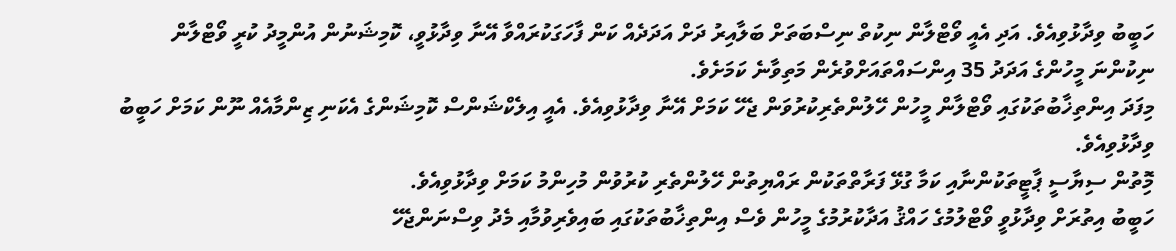ހަބީބު ވިދާޅުވިއެވެ. އަދި އެއީ ވޯޓްލާން ނިކުތް ނިސްބަތަށް ބަލާއިރު ދަށް އަދަދެއް ކަން ފާހަގަކުރައްވާ އޭނާ ވިދާޅުވީ، ކޮމިޝަނުން އުންމީދު ކުރީ ވޯޓްލާން ނިކުންނަ މީހުންގެ އަދަދު 35 އިންސައްތައަށްވުރެން މަތިވާނެ ކަމަށެވެ.
މިފަދަ އިންތިޚާބުތަކުގައި ވޯޓްލާން މީހުން ހޭލުންތެރިކުރުވަން ޖެހޭ ކަމަށް އޭނާ ވިދާޅުވިއެވެ. އެއީ އިލެކްޝަންސް ކޮމިޝަންގެ އެކަނި ޒިންމާއެއް ނޫން ކަމަށް ހަބީބު ވިދާޅުވިއެވެ.
މިޮތުން ސިޔާސީ ޕާޓީތަކުންނާއި ކަމާ ގުޅޭ ފަރާތްތަކުން ރައްޔިތުން ހޭލުންތެރި ކުރުވުން މުހިންމު ކަމަށް ވިދާޅުވިއެވެ.
ހަބީބު އިތުރަށް ވިދާޅުވީ ވޯޓްލުމުގެ ހައްޤު އަދާކުރުމުގެ މީހުން ވެސް އިންތިޚާބުތަކުގައި ބައިވެރިވުމާއި މެދު ވިސްނަންޖެހޭ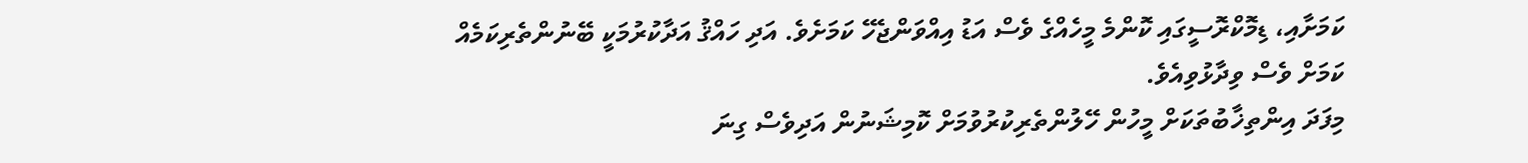ކަމަށާއި، ޑިމޮކްރޮސީގައި ކޮންމެ މީހެއްގެ ވެސް އަޑު އިއްވަންޖެހޭ ކަމަށެވެ. އަދި ހައްޤު އަދާކުރުމަކީ ބޭނުންތެރިކަމެއް ކަމަށް ވެސް ވިދާޅުވިއެވެ.
މިފަދަ އިންތިޚާބުތަކަށް މީހުން ހޭލުންތެރިކުރުވުމަށް ކޮމިޝަނުން އަދިވެސް ގިނަ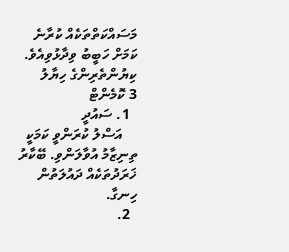މަސައްކަތްތަކެއް ކުރާނެ ކަމަށް ހަބީބު ވިދާޅުވިއެވެ.
ކިޔުންތެރިންގެ ހިޔާލު
3 ކޮމެންޓް
  1. ސައުދީ
    އަސްލު ކުރަންވީ ކަމަކީ ތިނިޒާމު އުވާލަންވި. ބޭކާރު ޚަރަދުތަކެއް ދައުލަތުން ހިނގާ.
  2.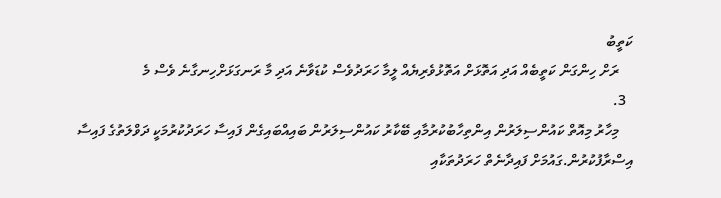ކަތީބު
    ރަށް ހިންގަން ކަތީބެއް އަދި އަތޮޅަށް އަތޮޅުވެރިޔެއް ލީމާ ހަރަދުވެސް ކުޑަވާނެ އަދި މާ ރަނގަޅަށްހިނގާނެ ވެސް މެ
  3.
    މިހާރު މިއޮތް ކައުންސިލަރުން އިންތިހާބުކުރުމާއި ބޭކާރު ކައުންސިލަރުން ބައިއްބައިގެން ފައިސާ ހަރަދުކުރުމަކީ ދަވްލަތުގެ ފައިސާ އިސްރާފުކުރުން.ގައުމަށް ފައިދާނެތް ހަރަދުތަކާއި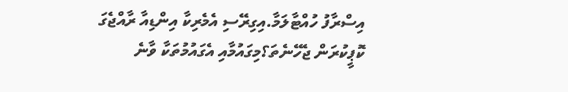އިސްރާފު ހުއްޓާލަމާ.އިގިރޭސި އެމެރިކާ އިންޑިއާ ރާއްޖެގަ ކޮޕީކުރަން ޖެހޭނެތަ؟މިގައުމާއި އެގައުމުތަކާ ވާނެ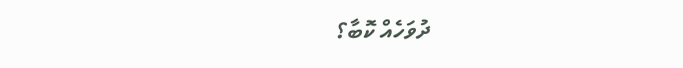ދުވަހެއް ކޮބާ؟